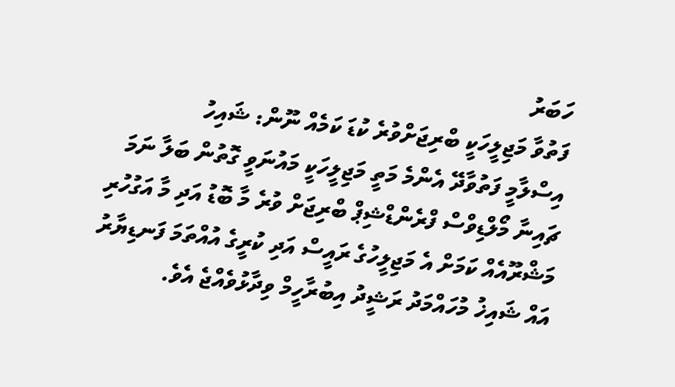ހަބަރު
ފަތުވާ މަޖިލީހަކީ ބްރިޖަށްވުރެ ކުޑަ ކަމެއް ނޫން: ޝައިހު
އިސްލާމީ ފަތުވާދޭ އެންމެ މަތީ މަޖިލީހަކީ މައުނަވީ ގޮތުން ބަލާ ނަމަ ޗައިނާ މޯލްޑިވްސް ފްރެންޑްޝިޕް ބްރިޖަށް ވުރެ މާ ބޮޑު އަދި މާ އަގުހުރި މަޝްރޫއެއް ކަމަށް އެ މަޖިލީހުގެ ރައީސް އަދި ކުރީގެ އުއްތަމަ ފަނޑިޔާރު އައް ޝައިޚު މުހައްމަދު ރަޝީދު އިބުރާހީމް ވިދާޅުވެއްޖެ އެވެ.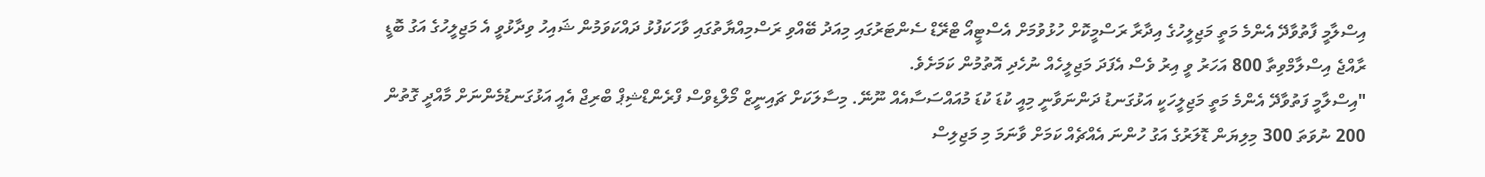އިސްލާމީ ފާތުވާދޭ އެންމެ މަތީ މަޖިލީހުގެ އިދާރާ ރަސްމީކޮށް ހުޅުވުމަށް އެސްޓީއޯ ޓްރޭޑް ސެންޓަރުގައި މިއަދު ބޭއްވި ރަސްމިއްޔާތުގައި ވާހަކަފުޅު ދައްކަވަމުން ޝައިހު ވިދާޅުވީ އެ މަޖިލީހުގެ އަގު ބޮޑީ ރާއްޖެ އިސްލާމްވިތާ 800 އަހަރު ވީ އިރު ވެސް އެފަދަ މަޖިލީހެއް ނުހެދި އޮތުމުން ކަމަށެވެ.
"އިސްލާމީ ފަތުވާދޭ އެންމެ މަތީ މަޖިލީހަކީ އަޅުގަނޑު ދަންނަވާނީ މިއީ ކުޑަ ކުޑަ މުއައްސަސާއެއް ނޫނޭ. މިސާލަކަށް ޗައިނީޒް މޯލްޑިވްސް ފްރެންޑްޝިޕް ބްރިޖް އެއީ އަޅުގަނޑުމެންނަށް މާއްދީ ގޮތުން 200 ނުވަތަ 300 މިލިޔަން ޑޮލަރުގެ އަގު ހުންނަ އެއްޗެއް ކަމަށް ވާނަމަ މި މަޖިލިސް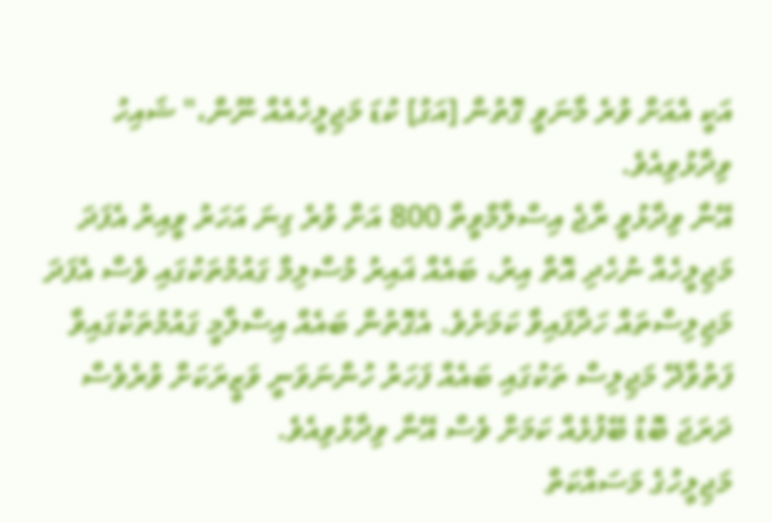އަކީ އެއަށް ވުރެ މާނަވީ ގޮތުން [އަގު] ކުޑަ މަޖިލީހެއެއް ނޫން،" ޝައިހު ވިދާޅުވިއެވެ.
އޭނާ ވިދާޅުވީ ރާޖެ އިސްލާމްވީތާ 800 އަށް ވުރެ ގިނަ އަހަރު ވީއިރު އެފަދަ މަޖިލީހެއް ނުހެދި އޮތް އިރު، ބައެއް ޣައިރު މުސްލިމް ގައުމުތަކުގައި ވެސް އެފަދަ މަޖިލިސްތައް ހަދާފައިވާ ކަމަށެވެ. އެގޮތުން ބައެއް އިސްލާމީ ގައުމުތަކުގައިވާ ފަތުވާދޭ މަޖިލިސް ތަކުގައި ބައެއް ފަހަރު ހުންނަވަނީ ވަޒީރަކަށް ވުރެވެސް ދަރަޖަ ބޮޑު ބޭފުޅެއް ކަމަށް ވެސް އޭނާ ވިދާޅުވިއެވެ.
މަޖިލީހުގެ މަސައްކަތް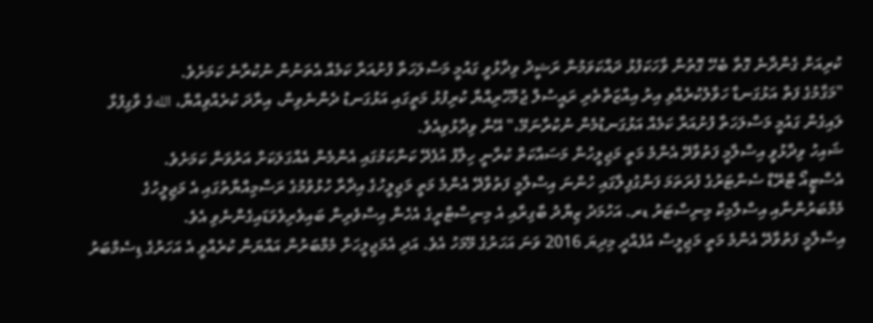ކުރިއަށް ގެންދާނެ ގޮތާ ބެހޭ ގޮތުން ވާހަކަފުޅު ދައްކަވަމުން ރަޝީދު ވިދާޅުވީ ގައުމީ މަސްލަހަތާ ފުށުއަރާ ކަމެއް އެތަނުން ނުކުރާނެ ކަމަށެވެ.
"މަގާމުގެ ފަތް އަޅުގަނޑާ ހަވާލުކުރެއްވި އިރު އިއްޒަތްތެރި ރައީސުލް ޖުމްހޫރިއްޔާ ކުރިފުޅު މަތީގައި އަޅުގަނޑު ދެންނެވިން، އިރާދަ ކުރެއްވިއްޔާ، اللهގެ ވާގިފުޅާ ލައިގެން ގައުމީ މަސްލަހަތާ ފުށުއަރާ ކަމެއް އަޅުގަނޑުމެން ނުކުރާނަމޭ،" އޭނާ ވިދާޅުވިއެވެ.
ޝައިހު ވިދާޅުވީ އިސްލާމީ ފަތުވާދޭ އެންމެ މަތީ މަޖިލީހުން މަސައްކަތް ކުރާނީ ހިލާފު އުފެދޭ ކަންކަމުގައި އެންމެން އެއްގަލަކަށް އަރުވަން ކަމަށެވެ.
އެސްޓީއޯ ޓްރޭޑް ސެންޓަރުގެ ފުރަތަމަ ފަންގުފިލާގައި ހުންނަ އިސްލާމީ ފަތުވާދޭ އެންމެ މަތީ މަޖިލީހުގެ އިދާރާ ހުޅުވުމުގެ ރަސްމިއްޔާތުގައި އެ މަޖިލީހުގެ މެމްބަރުންނާއި އިސްލާމިކް މިނިސްޓަރު ޑރ. އަހުމަދު ޒިޔާދު ބާގިރާއި އެ މިނިސްޓްރީގެ އެހެން އިސްވެރިން ބައިވެރިވެވަޑައިގެންނެވި އެވެ.
އިސްލާމީ ފަތުވާދޭ އެންމެ މަތީ މަޖިލީސް އުފެއްދީ މިދިޔަ 2016 ވަނަ އަހަރުގެ މޭމަހު އެވެ. އަދި އެމަޖިލީހަށް މެމްބަރުން އައްޔަން ކުރެއްވީ އެ އަހަރުގެ ޑިސެމްބަރު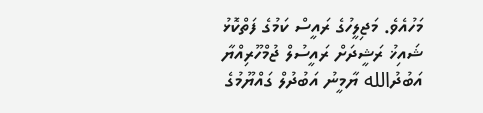މަހުއެވެ. މަޖިލީހުގެ ރައީސް ކަމުގެ ފަތްކޮޅު ޝައިޚު ރަޝީދަށް ރައީސުލް ޖުމްހޫރިއްޔާ އަބުދުالله ޔާމީނު އަބުދުލް ގައްޔޫމުގެ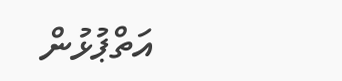އަތްޕުޅުން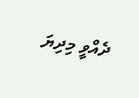ދެއްވީ މިދިޔަ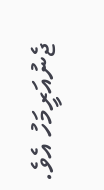ޖެނުއަރީމަހު އެވެ.